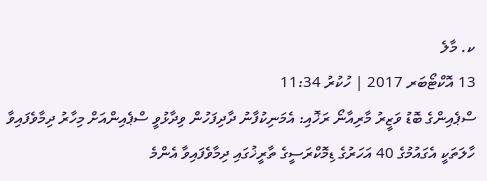ކ. މާލެ
13 އޮކްޓޯބަރ 2017 | ހުކުރު 11:34
ސްޕެއިންގެ ބޮޑު ވަޒީރު މާރިއާނޯ ރަޚޮއި: އެމަނިކުފާނު ދާދިފަހުން ވިދާޅުވީ ސްޕެއިންއަށް މިހާރު ދިމާވެފައިވާ ހާލަތަކީ އެގައުމުގެ 40 އަހަރުގެ ޑިމޮކްރަސީގެ ތާރީޚުގައި ދިމާވެފައިވާ އެންމެ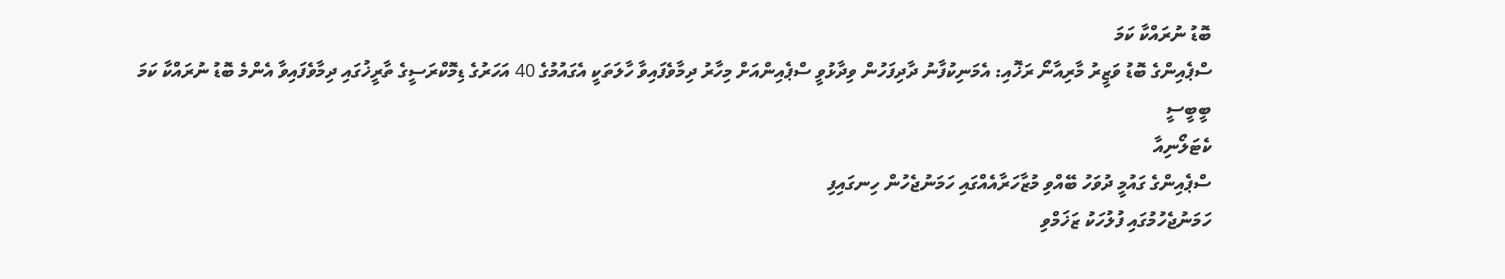ބޮޑު ނުރައްކާ ކަމަ
ސްޕެއިންގެ ބޮޑު ވަޒީރު މާރިއާނޯ ރަޚޮއި: އެމަނިކުފާނު ދާދިފަހުން ވިދާޅުވީ ސްޕެއިންއަށް މިހާރު ދިމާވެފައިވާ ހާލަތަކީ އެގައުމުގެ 40 އަހަރުގެ ޑިމޮކްރަސީގެ ތާރީޚުގައި ދިމާވެފައިވާ އެންމެ ބޮޑު ނުރައްކާ ކަމަ
ބީބީސީ
ކެޓަލޯނިއާ
ސްޕެއިންގެ ގައުމީ ދުވަހު ބޭއްވި މުޒާހަރާއެއްގައި ހަމަނުޖެހުން ހިނގައިފި
ހަމަނުޖެހުމުގައި ފުލުހަކު ޒަޚަމްވި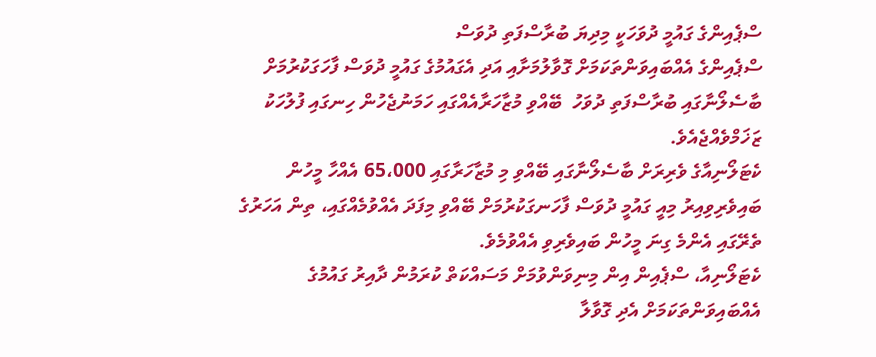ސްޕެއިންގެ ގައުމީ ދުވަހަކީ މިދިޔަ ބުރާސްފަތި ދުވަސް
ސްޕެއިންގެ އެއްބައިވަންތަކަމަށް ގޮވާލުމަށާއި އަދި އެގައުމުގެ ގައުމީ ދުވަސް ފާހަގަކުރުމަށް  ބާސެލޯނާގައި ބުރާސްފަތި ދުވަހު  ބޭއްވި މުޒާހަރާއެއްގައި ހަމަނުޖެހުން ހިނގައި ފުލުހަކު ޒަޚަމްވެއްޖެއެވެ.
ކެޓަލޯނިއާގެ ވެރިރަށް ބާސެލޯނާގައި ބޭއްވި މި މުޒާހަރާގައި 65،000 އެއްހާ މީހުން ބައިވެރިވިއިރު މިއީ ގައުމީ ދުވަސް ފާހަނގަކުރުމަށް ބޭއްވި މިފަދަ އެއްވުމެއްގައި، ތިން އަހަރުގެ ތެރޭގައި އެންމެ ގިނަ މީހުން ބައިވެރިވި އެއްވުމެވެ.
ކެޓަލޯނިއާ، ސްޕެއިން އިން މިނިވަންވުމަށް މަސައްކަތް ކުރަމުން ދާއިރު ގައުމުގެ އެއްބައިވަންތަކަމަށް އެދި ގޮވާލާ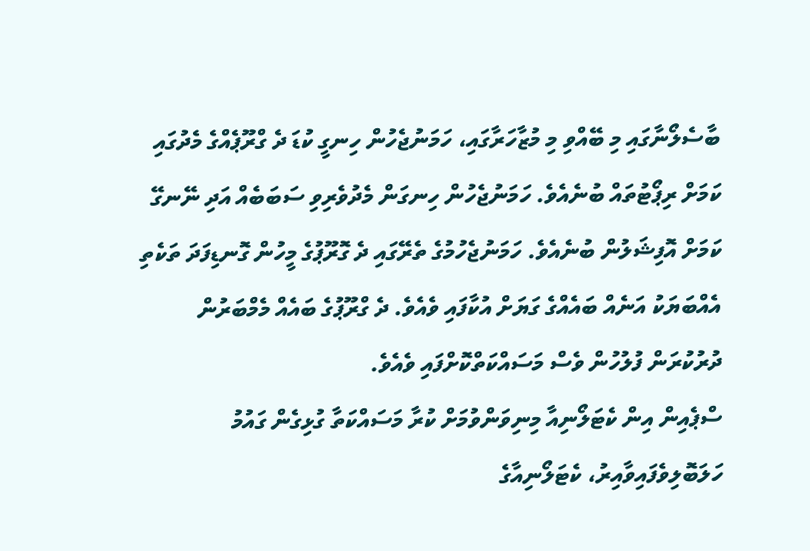ބާސެލޯނާގައި މި ބޭއްވި މި މުޒާހަރާގައި، ހަމަނުޖެހުން ހިނގީ ކުޑަ ދެ ގްރޫޕެއްގެ މެދުގައި ކަމަށް ރިޕޯޓުތައް ބުނެއެވެ. ހަމަނުޖެހުން ހިނގަން މެދުވެރިވި ސަބަބެއް އަދި ނޭނގޭ ކަމަށް އޮފިޝަލުން ބުނެއެވެ. ހަމަނުޖެހުމުގެ ތެރޭގައި ދެ ގޮރޫޕުގެ މީހުން ގޮނޑިފަދަ ތަކެތި އެއްބަޔަކު އަނެއް ބައެއްގެ ގަޔަށް އުކާފައި ވެއެވެ. ދެ ގްރޫޕުގެ ބައެއް މެމްބަރުން ދުރުކުރަން ފުލުހުން ވެސް މަސައްކަތްކޮށްފައި ވެއެވެ.
ސްޕެއިން އިން ކެޓަލޯނިއާ މިނިވަންވުމަށް ކުރާ މަސައްކަތާ ގުޅިގެން ގައުމު ހަލަބޮލިވެފައިވާއިރު، ކެޓަލޯނިއާގެ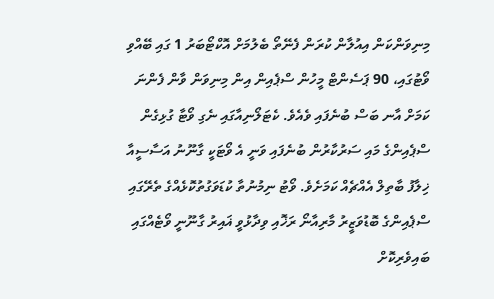މިނިވަންކަން އިއުލާން ކުރަން ފެނޭތޯ ބެލުމަށް އޮކްޓޯބަރު 1 ގައި ބޭއްވި ވޯޓުގައި، 90 ޕަސެންޓް މީހުން ސްޕެއިން އިން މިނިވަން ވާން ފެންނަ ކަމަށް އާނ ބަސް ބުނެފައި ވެއެވެ. ކެޓަލޯނިއާގައި ނެގި ވޯޓާ ގުޅިގެން ސްޕެއިންގެ މައި ސަރުކާރުން ބުނެފައި ވަނީ އެ ވޯޓަކީ ގާނޫނު އަސާސީއާ ޚިލާފު ބާތިލް އެއްޗެއް ކަމަށެވެ. ވޯޓު ނިމުނުތާ ކުޑަވަގުތުކޮޅެއްގެ ތެރޭގައި ސްޕެއިންގެ ބޮޑުވަޒީރު މާރިއާނޯ ރަޚޮއި ވިދާޅުވީ ޣައިރު ގާނޫނީ ވޯޓެއްގައި ބައިވެރިކޮށް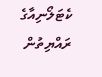ކެޓަލޯނިއާގެ ރައްޔިތުން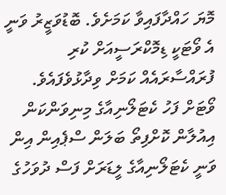މޮޔަ ހައްދާފައިވާ ކަމަށެވެ. ބޮޑުވަޒީރު ވަނީ އެ ވޯޓަކީ ޑިމޮކްރަސީއަށް ކުރި ފުރައްސާރައެއް ކަމަށް ވިދާޅުވެފައެވެ.
ވޯޓަށް ފަހު ކެޓަލޯނިއާގެ މިނިވަންކަން އިއުލާން ކޮށްފިތޯ ބަލަން ސްޕެއިން އިން ވަނީ ކެޓަލޯނިއާގެ ލީޑަރަށް ފަސް ދުވަހުގެ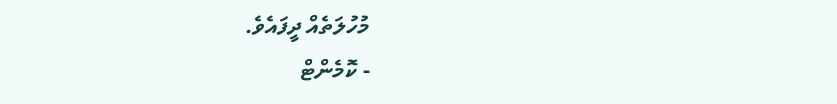މުހުލަތެއް ދީފައެވެ.
- ކޮމެންޓް